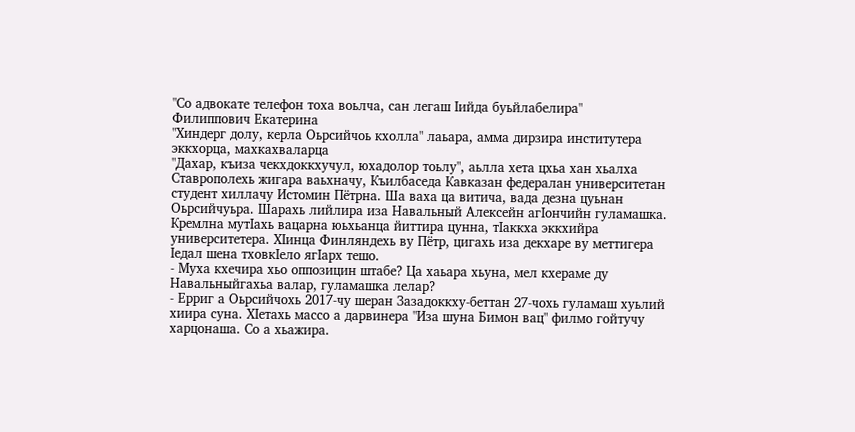"Со адвокате телефон тоха воьлча, сан легаш Iийда буьйлабелира"
Филиппович Екатерина
"Хиндерг долу, керла Оьрсийчоь кхолла" лаьара, амма дирзира институтера эккхорца, махкахваларца
"Дахар, къиза чекхдоккхучул, юхадолор тоьлу", аьлла хета цхьа хан хьалха Ставрополехь жигара ваьхначу, Къилбаседа Кавказан федералан университетан студент хиллачу Истомин Пётрна. Ша ваха ца витича, вада дезна цуьнан Оьрсийчуьра. Шарахь лийлира иза Навальный Алексейн агIончийн гуламашка. Кремлна мутIахь вацарна юьхьанца йиттира цунна, тIаккха эккхийра университетера. ХIинца Финляндехь ву Пётр, цигахь иза декхаре ву меттигера Iедал шена тховкIело ягIарх тешо.
- Муха кхечира хьо оппозицин штабе? Ца хаьара хьуна, мел кхераме ду Навальныйгахьа валар, гуламашка лелар?
- Ерриг а Оьрсийчохь 2017-чу шеран Зазадоккху-беттан 27-чохь гуламаш хуьлий хиира суна. ХIетахь массо а дарвинера "Иза шуна Бимон вац" филмо гойтучу харцонаша. Со а хьажира.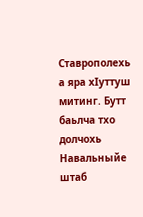Ставрополехь а яра хIуттуш митинг. Бутт баьлча тхо долчохь Навальныйе штаб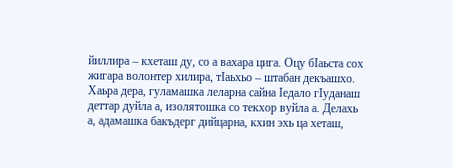йиллира – кхеташ ду, со а вахара цига. Оцу бIаьста сох жигара волонтер хилира, тIаьхьо – штабан декъашхо.
Хаьра дера, гуламашка леларна сайна Iедало гIуданаш деттар дуйла а, изолятошка со текхор вуйла а. Делахь а, адамашка бакъдерг дийцарна, кхин эхь ца хеташ,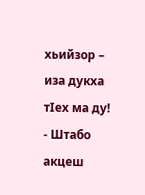хьийзор – иза дукха тIех ма ду!
- Штабо акцеш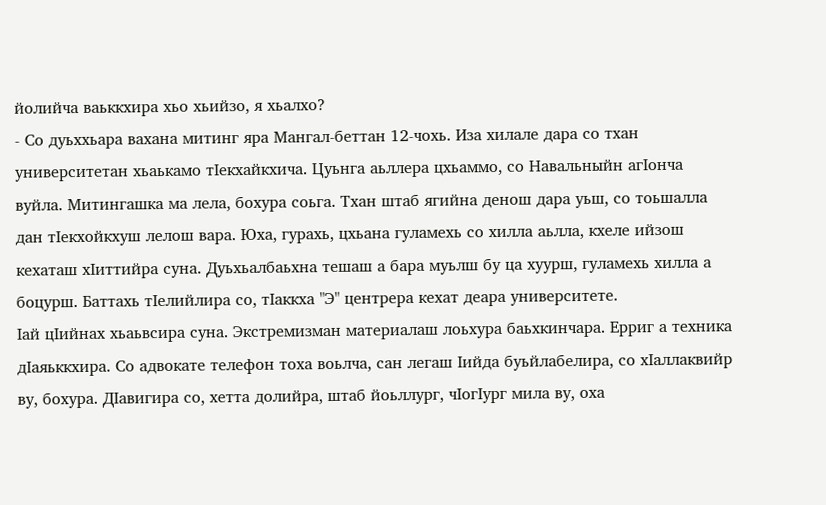йолийча ваьккхира хьо хьийзо, я хьалхо?
- Со дуьххьара вахана митинг яра Мангал-беттан 12-чохь. Иза хилале дара со тхан университетан хьаькамо тIекхайкхича. Цуьнга аьллера цхьаммо, со Навальныйн агIонча вуйла. Митингашка ма лела, бохура соьга. Тхан штаб ягийна денош дара уьш, со тоьшалла дан тIекхойкхуш лелош вара. Юха, гурахь, цхьана гуламехь со хилла аьлла, кхеле ийзош кехаташ хIиттийра суна. Дуьхьалбаьхна тешаш а бара муьлш бу ца хуурш, гуламехь хилла а боцурш. Баттахь тIелийлира со, тIаккха "Э" центрера кехат деара университете.
Iай цIийнах хьаьвсира суна. Экстремизман материалаш лоьхура баьхкинчара. Ерриг а техника дIаяьккхира. Со адвокате телефон тоха воьлча, сан легаш Iийда буьйлабелира, со хIаллаквийр ву, бохура. ДIавигира со, хетта долийра, штаб йоьллург, чIогIург мила ву, оха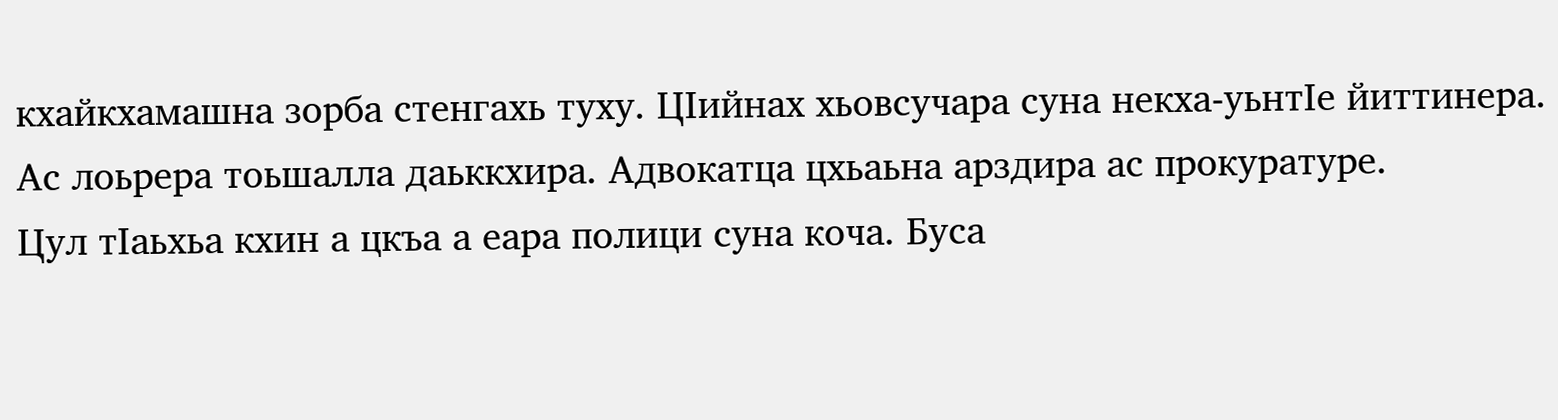кхайкхамашна зорба стенгахь туху. ЦIийнах хьовсучара суна некха-уьнтIе йиттинера. Ас лоьрера тоьшалла даьккхира. Адвокатца цхьаьна арздира ас прокуратуре.
Цул тIаьхьа кхин а цкъа а еара полици суна коча. Буса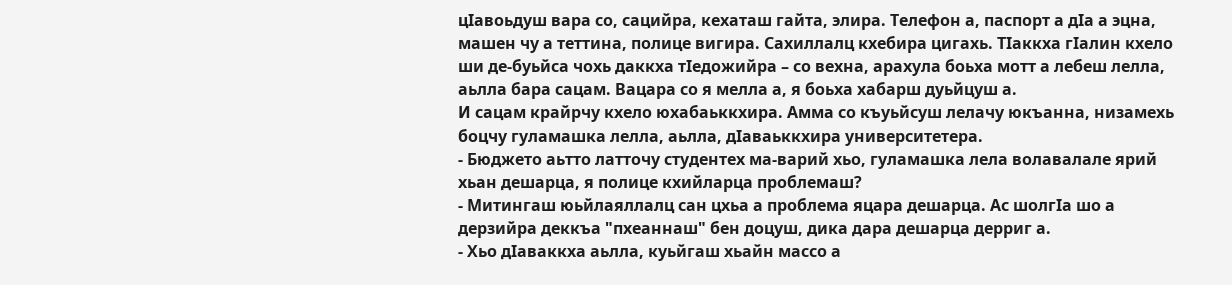цIавоьдуш вара со, сацийра, кехаташ гайта, элира. Телефон а, паспорт а дIа а эцна, машен чу а теттина, полице вигира. Сахиллалц кхебира цигахь. ТIаккха гIалин кхело ши де-буьйса чохь даккха тIедожийра – со вехна, арахула боьха мотт а лебеш лелла, аьлла бара сацам. Вацара со я мелла а, я боьха хабарш дуьйцуш а.
И сацам крайрчу кхело юхабаьккхира. Амма со къуьйсуш лелачу юкъанна, низамехь боцчу гуламашка лелла, аьлла, дIаваьккхира университетера.
- Бюджето аьтто латточу студентех ма-варий хьо, гуламашка лела волавалале ярий хьан дешарца, я полице кхийларца проблемаш?
- Митингаш юьйлаяллалц сан цхьа а проблема яцара дешарца. Ас шолгIа шо а дерзийра деккъа "пхеаннаш" бен доцуш, дика дара дешарца дерриг а.
- Хьо дIаваккха аьлла, куьйгаш хьайн массо а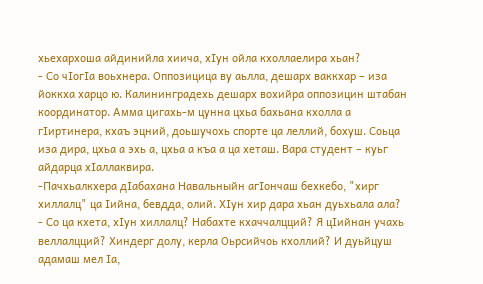хьехархоша айдинийла хиича, хIун ойла кхоллаелира хьан?
- Со чIогIа воьхнера. Оппозицица ву аьлла, дешарх ваккхар – иза йоккха харцо ю. Калининградехь дешарх вохийра оппозицин штабан координатор. Амма цигахь-м цунна цхьа бахьана кхолла а гIиртинера, кхаъ эцний, доьшучохь спорте ца леллий, бохуш. Соьца иза дира, цхьа а эхь а, цхьа а къа а ца хеташ. Вара студент – куьг айдарца хIаллаквира.
-Пачхьалкхера дIабахана Навальныйн агIончаш бехкебо, "хирг хиллалц" ца Iийна, бевдда, олий. ХIун хир дара хьан дуьхьала ала?
- Со ца кхета, хIун хиллалц? Набахте кхаччалцций? Я цIийнан учахь веллалцций? Хиндерг долу, керла Оьрсийчоь кхоллий? И дуьйцуш адамаш мел Iа,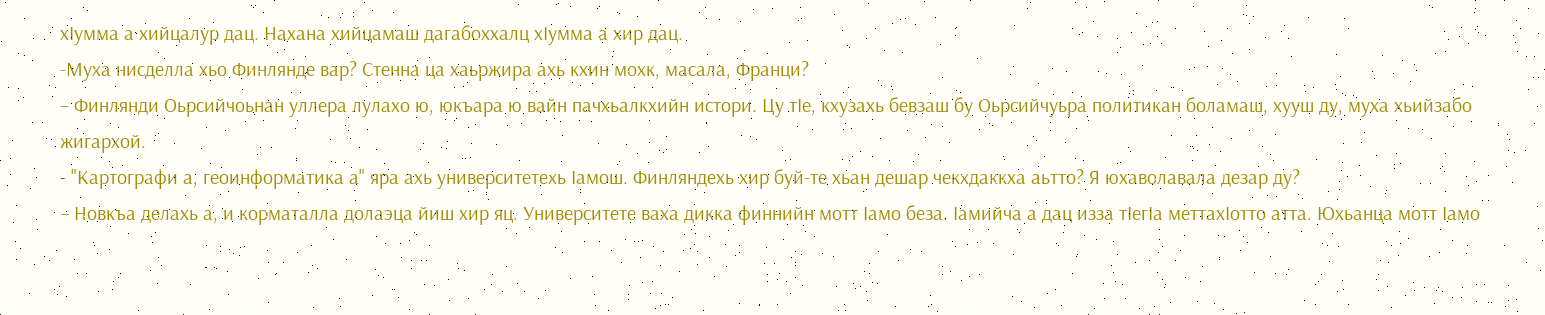хIумма а хийцалур дац. Нахана хийцамаш дагабоххалц хIумма а хир дац.
-Муха нисделла хьо Финлянде вар? Стенна ца хаьржира ахь кхин мохк, масала, Франци?
– Финлянди Оьрсийчоьнан уллера лулахо ю, юкъара ю вайн пачхьалкхийн истори. Цу тIе, кхузахь бевзаш бу Оьрсийчуьра политикан боламаш, хууш ду, муха хьийзабо жигархой.
- "Картографи а, геоинформатика а" яра ахь университетехь Iамош. Финляндехь хир буй-те хьан дешар чекхдаккха аьтто? Я юхаволавала дезар ду?
– Новкъа делахь а, и корматалла долаэца йиш хир яц. Университете ваха дикка финнийн мотт Iамо беза. Iамийча а дац изза тIегIа меттахIотто атта. Юхьанца мотт Iамо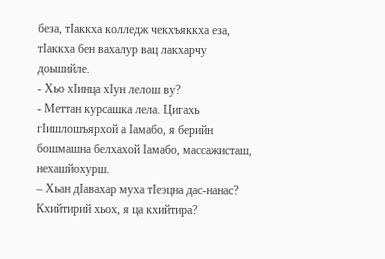беза, тIаккха колледж чекхъяккха еза, тIаккха бен вахалур вац лакхарчу доьшийле.
- Хьо хIинца хIун лелош ву?
- Меттан курсашка лела. Цигахь гIишлошъярхой а Iамабо, я берийн бошмашна белхахой Iамабо, массажисташ, нехашйохурш.
– Хьан дIавахар муха тIеэцна дас-нанас? Кхийтирий хьох, я ца кхийтира?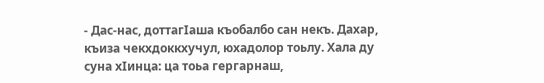- Дас-нас, доттагIаша къобалбо сан некъ. Дахар, къиза чекхдоккхучул, юхадолор тоьлу. Хала ду суна хIинца: ца тоьа гергарнаш,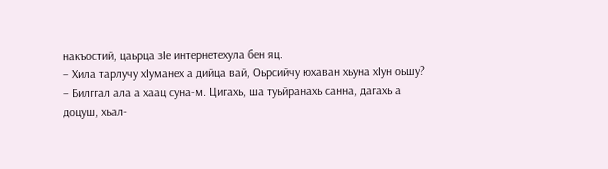накъостий, цаьрца зIе интернетехула бен яц.
– Хила тарлучу хIуманех а дийца вай, Оьрсийчу юхаван хьуна хIун оьшу?
– Билггал ала а хаац суна-м. Цигахь, ша туьйранахь санна, дагахь а доцуш, хьал-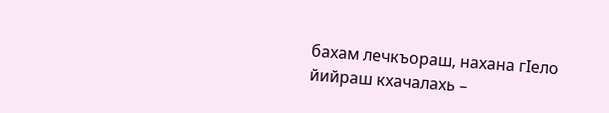бахам лечкъораш, нахана гIело йийраш кхачалахь –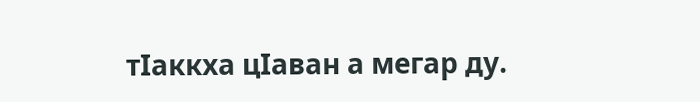тIаккха цIаван а мегар ду.